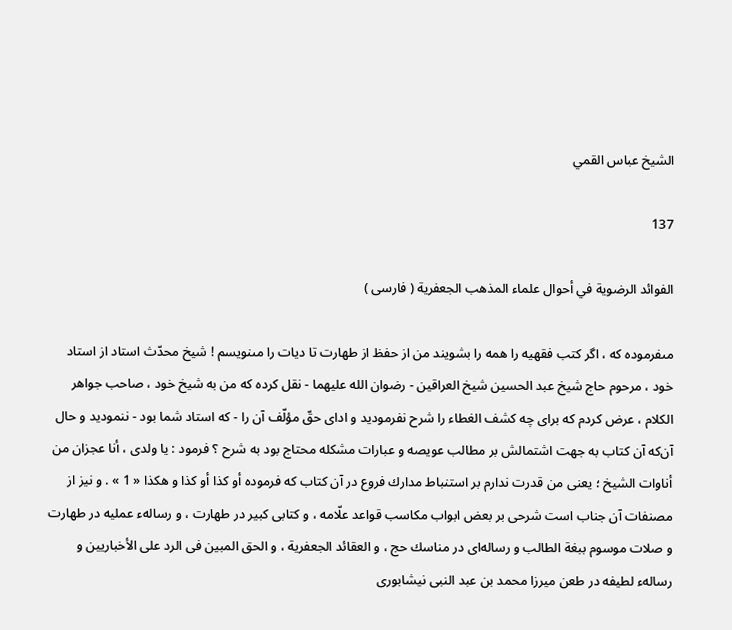الشيخ عباس القمي

137

الفوائد الرضوية في أحوال علماء المذهب الجعفرية ( فارسى )

مىفرموده كه ، اگر كتب فقهيه را همه را بشويند من از حفظ از طهارت تا ديات را مىنويسم ! شيخ محدّث استاد از استاد خود ، مرحوم حاج شيخ عبد الحسين شيخ العراقين - رضوان الله عليهما - نقل كرده كه من به شيخ خود ، صاحب جواهر الكلام ، عرض كردم كه براى چه كشف الغطاء را شرح نفرموديد و اداى حقّ مؤلّف آن را - كه استاد شما بود - ننموديد و حال آن‌كه آن كتاب به جهت اشتمالش بر مطالب عويصه و عبارات مشكله محتاج بود به شرح ؟ فرمود : يا ولدى ، أنا عجزان من أناوات الشيخ ؛ يعنى من قدرت ندارم بر استنباط مدارك فروع در آن كتاب كه فرموده أو كذا أو كذا و هكذا « 1 » . و نيز از مصنفات آن جناب است شرحى بر بعض ابواب مكاسب قواعد علّامه ، و كتابى كبير در طهارت ، و رسالهء عمليه در طهارت و صلات موسوم ببغة الطالب و رساله‌اى در مناسك حج ، و العقائد الجعفرية ، و الحق المبين فى الرد على الأخباريين و رسالهء لطيفه در طعن ميرزا محمد بن عبد النبى نيشابورى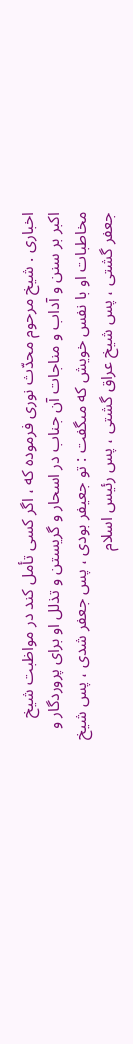اخبارى . شيخ مرحوم محدّث نورى فرموده كه ، اگر كسى تأمل كند در مواظبت شيخ اكبر بر سنن و آداب و مناجات آن جناب در اسحار و گريستن و تذلل او براى پروردگار و مخاطبات او با نفس خويش كه مىگفت : تو جعيفر بودى ، پس جعفر شدى ، پس شيخ جعفر گشتى ، پس شيخ عراق گشتى ، پس رئيس اسلام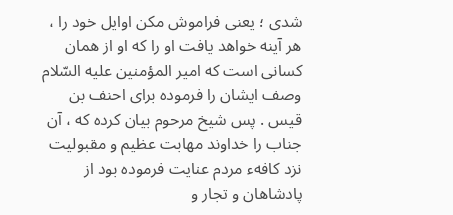شدى ؛ يعنى فراموش مكن اوايل خود را ، هر آينه خواهد يافت او را كه او از همان كسانى است كه امير المؤمنين عليه السّلام وصف ايشان را فرموده براى احنف بن قيس . پس شيخ مرحوم بيان كرده كه ، آن جناب را خداوند مهابت عظيم و مقبوليت نزد كافهء مردم عنايت فرموده بود از پادشاهان و تجار و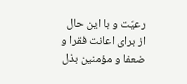رعيّت و با اين حال از براى اعانت فقرا و ضعفا و مؤمنين بذل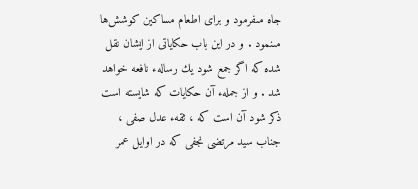جاه مىفرمود و براى اطعام مساكين كوشش‌ها مىنمود . و در اين باب حكاياتى از ايشان نقل شده كه اگر جمع شود يك رسالهء نافعه خواهد شد . و از جملهء آن حكايات كه شايسته است ذكر شود آن است كه ، ثقهء عدل صفى ، جناب سيد مرتضى نجفى كه در اوايل عمر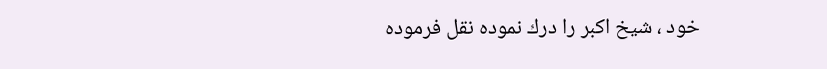خود ، شيخ اكبر را درك نموده نقل فرموده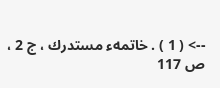--> ( 1 ) . خاتمهء مستدرك ، ج 2 ، ص 117